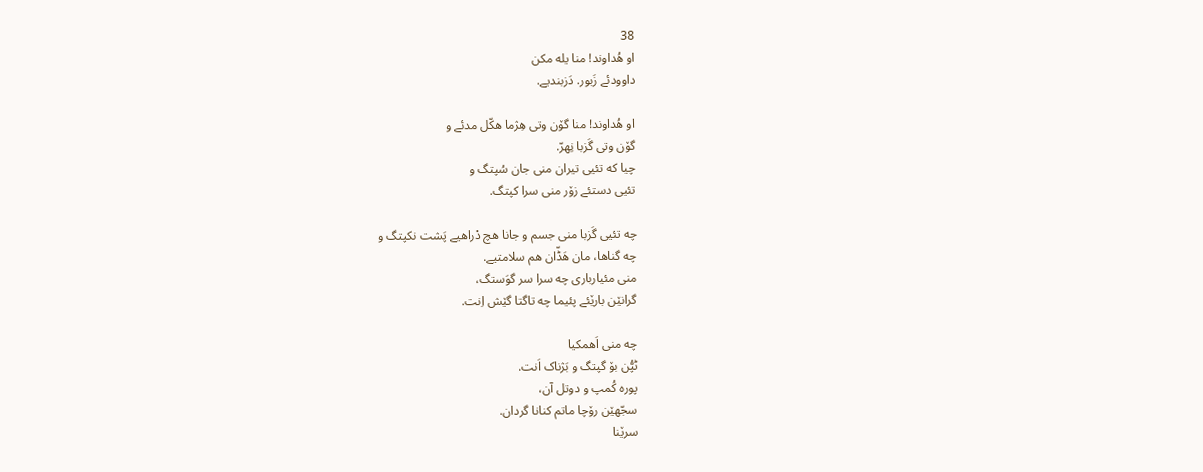38
او هُداوند! منا یله مکن
داوودئے زَبور. دَزبندیے.

او هُداوند! منا گۆن وتی هِژما هکّل مدئے و
گۆن وتی گَزبا نِهرّ.
چیا که تئیی تیران منی جان سُپتگ و
تئیی دستئے زۆر منی سرا کپتگ.

چه تئیی گَزبا منی جسم و جانا هچ دْراهیے پَشت نکپتگ و
چه گناها، مان هَڈّان هم سلامتیے.
منی مئیارباری چه سرا سر گوَستگ،
گرانێن بارێئے پئیما چه تاگتا گێش اِنت.

چه منی اَهمکیا
ٹپُّن بۆ گپتگ و بَژناک اَنت.
پوره کُمپ و دوتل آن،
سجّهێن رۆچا ماتم کنانا گردان.
سرێنا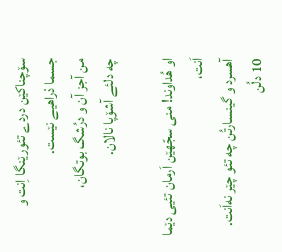سۆچناکێن دردے تئورێنگا اِنت و
جسما دْراهیے نێست.
من آجز آن و درُشگ بوتگان،
چه دلئے آشۆپا نالان.

او هُداوند! منی سجّهێن اَرمان تئیی دێما اَنت،
آهسرد و گینسارتُن چه تئو چێر نه‌اَنت.
10 دلُن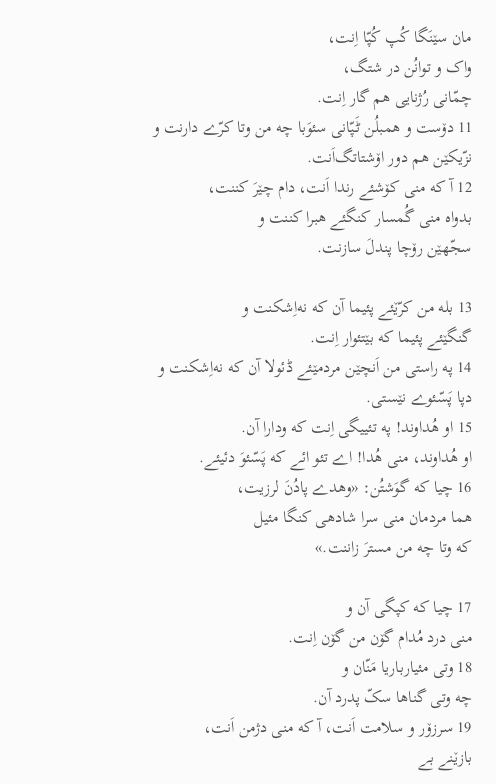مان سێنَگا کُپ کُپّا اِنت،
واک و توانُن در شتگ،
چمّانی رُژنایی هم گار اِنت.
11 دۆست و همبلُن ٹَپّانی سئوَبا چه من وتا کرّے دارنت و
نزّیکێن هم دور اۆشتاتگ‌اَنت.
12 آ که منی کۆشئے رندا اَنت، دام چێرَ کننت،
بدواه منی گُمسار کنگئے هبرا کننت و
سجّهێن رۆچا پندلَ سازنت.

13 بله من کرّێئے پئیما آن که نه‌اِشکنت و
گنگێئے پئیما که بێتئوار اِنت.
14 په راستی من اَنچێن مردمێئے ڈئولا آن که نه‌اِشکنت و
دپا پَسّئوے نێستی.
15 او هُداوند! په تئییگی اِنت که ودارا آن.
او هُداوند، منی هُدا! اے تئو ائے که پَسّئوَ دئیئے.
16 چیا که گوَشتُن: «وهدے پادُنَ لرزیت،
هما مردمان منی سرا شادهی کنگا مئیل
که وتا چه من مسترَ زاننت.»

17 چیا که کپگی آن و
منی درد مُدام گۆن من گۆن اِنت.
18 وتی مئیارباریا مَنّان و
چه وتی گناها سکّ پدرد آن.
19 سرزۆر و سلامت اَنت، آ که منی دژمن اَنت،
بازێنے بے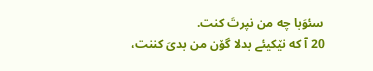سئوَبا چه من نپرتَ کنت.
20 آ که نێکیئے بدلا گۆن من بدیَ کننت،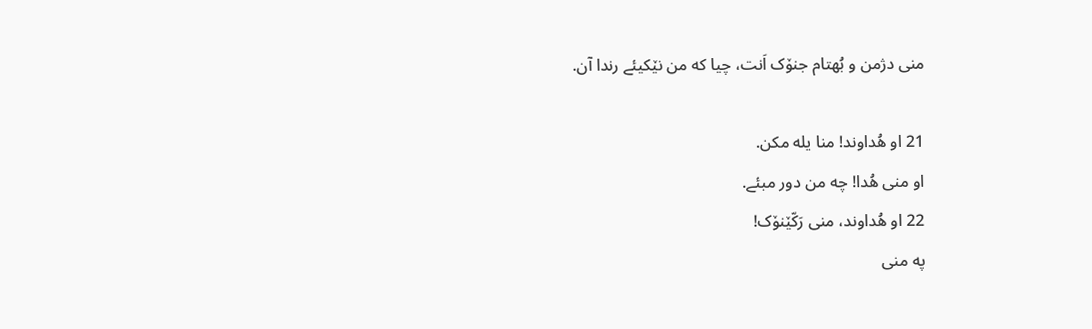منی دژمن و بُهتام جنۆک اَنت، چیا که من نێکیئے رندا آن.

21 او هُداوند! منا یله مکن.
او منی هُدا! چه من دور مبئے.
22 او هُداوند، منی رَکّێنۆک!
په منی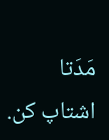مَدَتا اشتاپ کن.